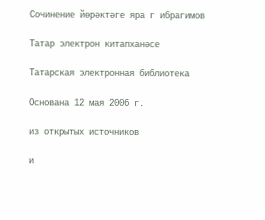Сочинение йөрәктәге яра г ибрагимов

Татар электрон китапханәсе

Татарская электронная библиотека

Основана 12 мая 2006 г.

из открытых источников

и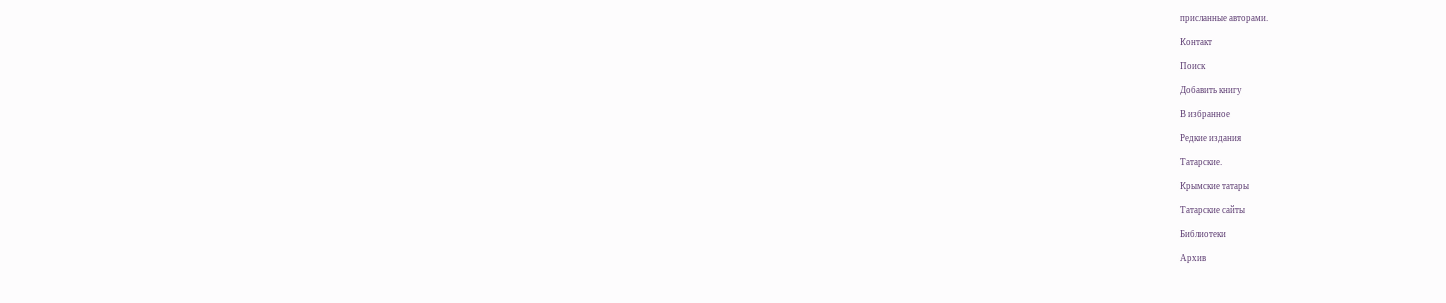присланные авторами.

Контакт

Поиск

Добавить книгу

В избранное

Редкие издания

Татарские.

Крымские татары

Татарские сайты

Библиотеки

Архив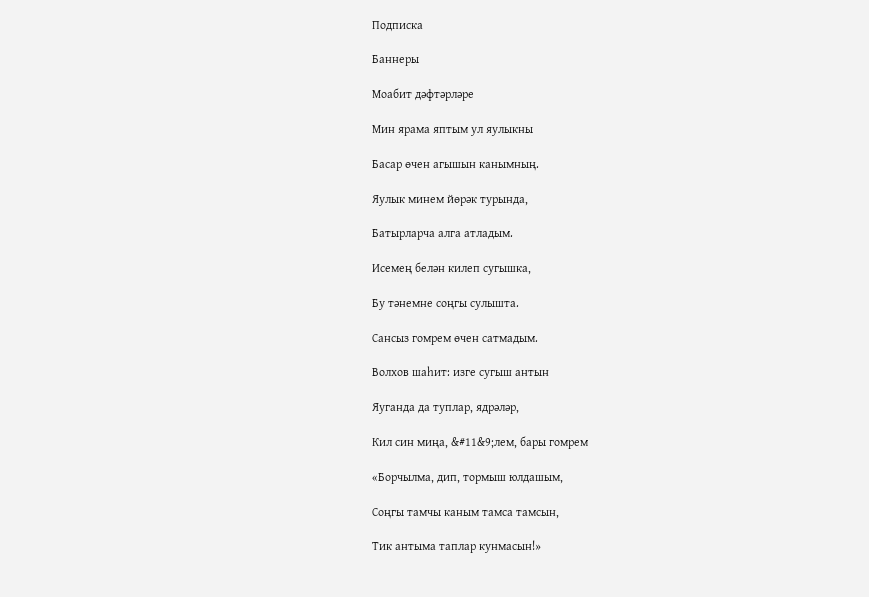Подписка

Баннеры

Моабит дәфтәрләре

Мин ярама яптым ул яулыкны

Басар өчен агышын канымның.

Яулык минем йөрәк турында,

Батырларча алга атладым.

Исемең белән килеп сугышка,

Бу тәнемне соңгы сулышта.

Сансыз гомрем өчен сатмадым.

Волхов шаһит: изге сугыш антын

Яуганда да туплар, ядрәләр,

Кил син миңа, &#11&9;лем, бары гомрем

«Борчылма, дип, тормыш юлдашым,

Соңгы тамчы каным тамса тамсын,

Тик антыма таплар кунмасын!»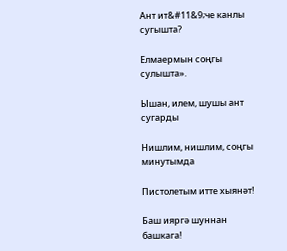Ант ит&#11&9;че канлы сугышта?

Елмаермын соңгы сулышта».

Ышан, илем, шушы ант сугарды

Нишлим, нишлим, соңгы минутымда

Пистолетым итте хыянәт!

Баш ияргә шуннан башкага!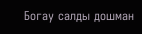Богау салды дошман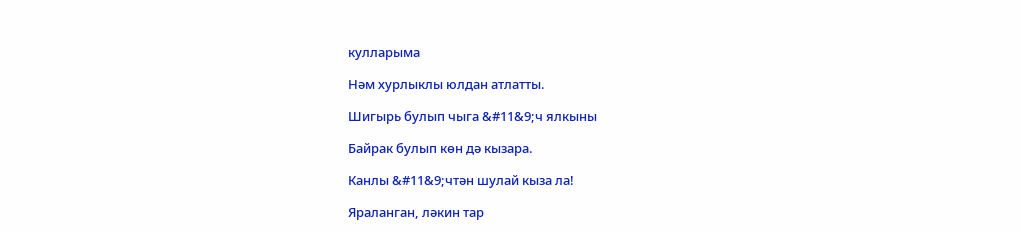кулларыма

Нәм хурлыклы юлдан атлатты.

Шигырь булып чыга &#11&9;ч ялкыны

Байрак булып көн дә кызара.

Канлы &#11&9;чтән шулай кыза ла!

Яраланган, ләкин тар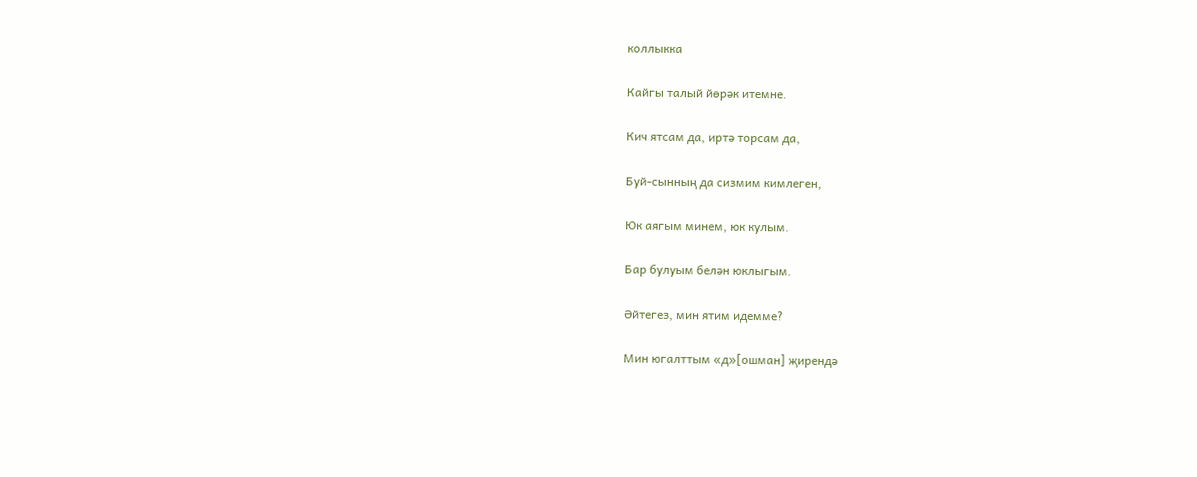коллыкка

Кайгы талый йөрәк итемне.

Кич ятсам да, иртә торсам да,

Буй-сынның да сизмим кимлеген,

Юк аягым минем, юк кулым.

Бар булуым белән юклыгым.

Әйтегез, мин ятим идемме?

Мин югалттым «д»[ошман] җирендә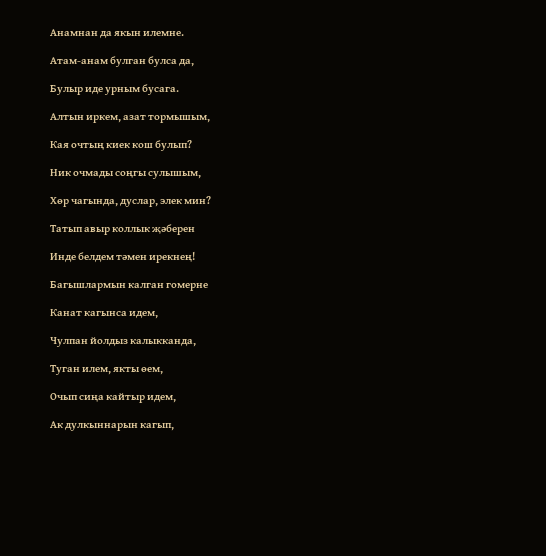Анамнан да якын илемне.

Атам-анам булган булса да,

Булыр иде урным бусага.

Алтын иркем, азат тормышым,

Кая очтың киек кош булып?

Ник очмады соңгы сулышым,

Хөр чагында, дуслар, элек мин?

Татып авыр коллык җәберен

Инде белдем тәмен ирекнең!

Багышлармын калган гомерне

Канат кагынса идем,

Чулпан йолдыз калыкканда,

Туган илем, якты өем,

Очып сиңа кайтыр идем,

Ак дулкыннарын кагып,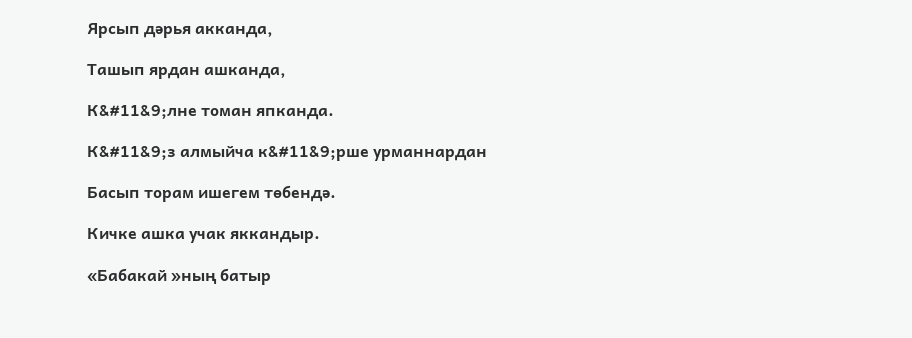Ярсып дәрья акканда,

Ташып ярдан ашканда,

К&#11&9;лне томан япканда.

К&#11&9;з алмыйча к&#11&9;рше урманнардан

Басып торам ишегем төбендә.

Кичке ашка учак яккандыр.

«Бабакай »ның батыр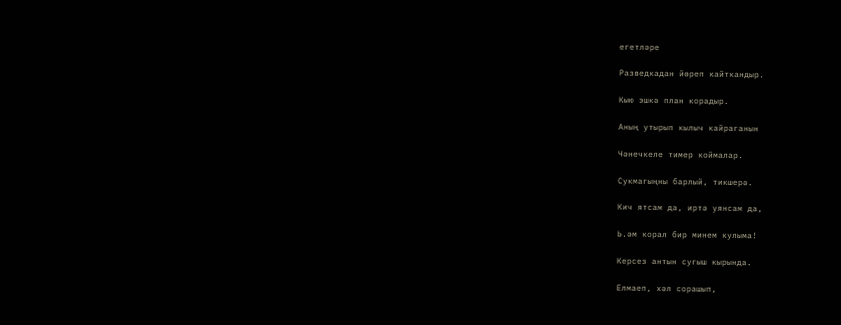егетләре

Разведкадан йөреп кайткандыр.

Кыю эшкә план корадыр.

Аның утырып кылыч кайраганын

Чәнечкеле тимер коймалар.

Сукмагыңны барлый, тикшерә.

Кич ятсам да, иртә уянсам да,

Ь.әм корал бир минем кулыма!

Керсез антын сугыш кырында.

Елмаеп, хәл сорашып,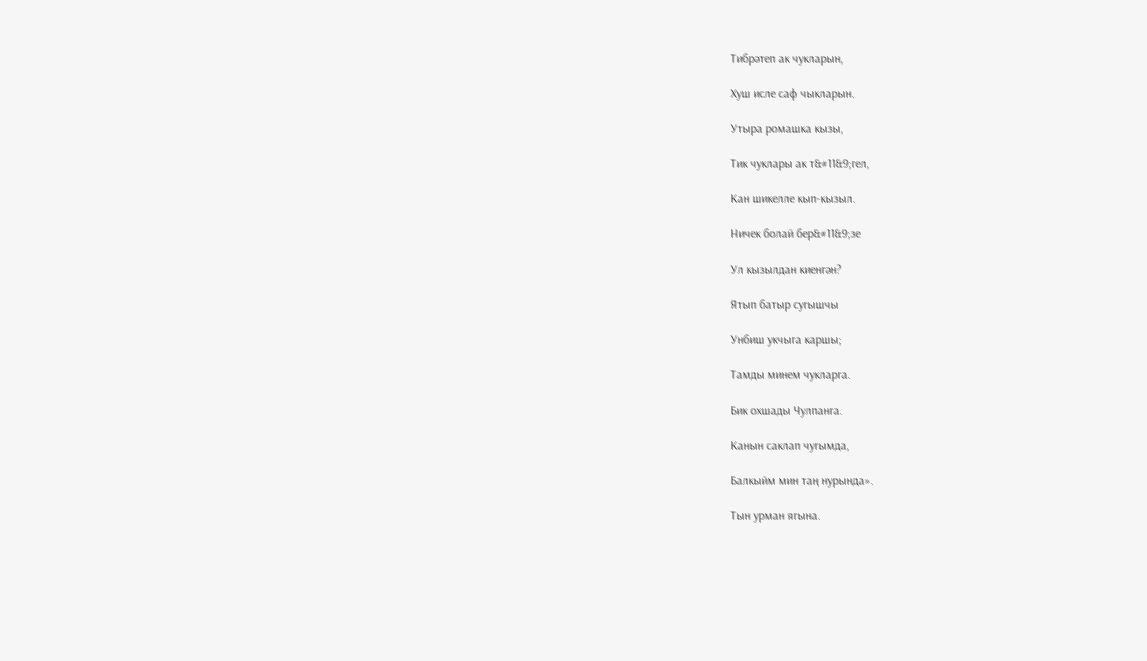Тибрәтеп ак чукларын,

Хуш исле саф чыкларын.

Утыра ромашка кызы,

Тик чуклары ак т&#11&9;гел,

Кан шикелле кып-кызыл.

Ничек болай бер&#11&9;зе

Ул кызылдан киенгән?

Ятып батыр сугышчы

Унбиш укчыга каршы;

Тамды минем чукларга.

Бик охшады Чулпанга.

Канын саклап чугымда,

Балкыйм мин таң нурында».

Тын урман ягына.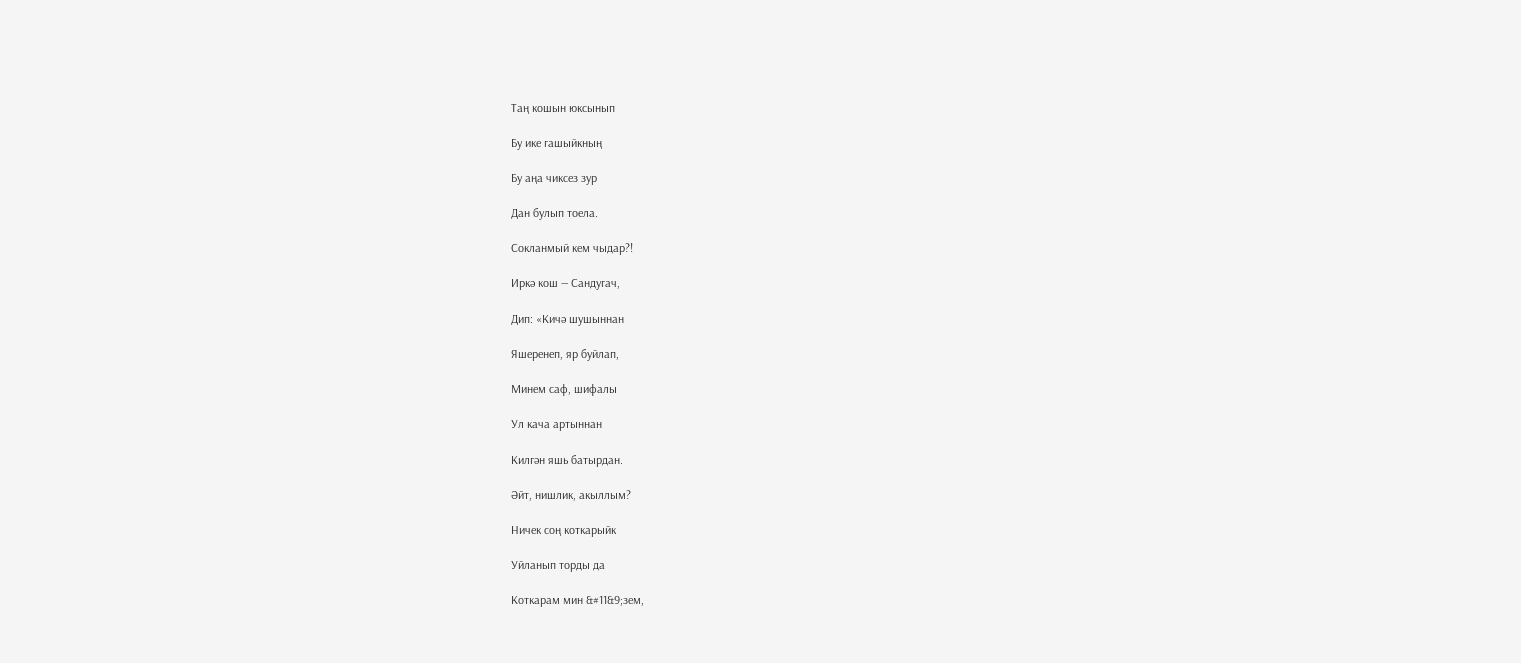Таң кошын юксынып

Бу ике гашыйкның

Бу аңа чиксез зур

Дан булып тоела.

Сокланмый кем чыдар?!

Иркә кош — Сандугач,

Дип: «Кичә шушыннан

Яшеренеп, яр буйлап,

Минем саф, шифалы

Ул кача артыннан

Килгән яшь батырдан.

Әйт, нишлик, акыллым?

Ничек соң коткарыйк

Уйланып торды да

Коткарам мин &#11&9;зем,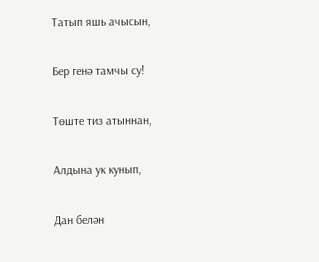Татып яшь ачысын,

Бер генә тамчы су!

Төште тиз атыннан,

Алдына ук кунып,

Дан белән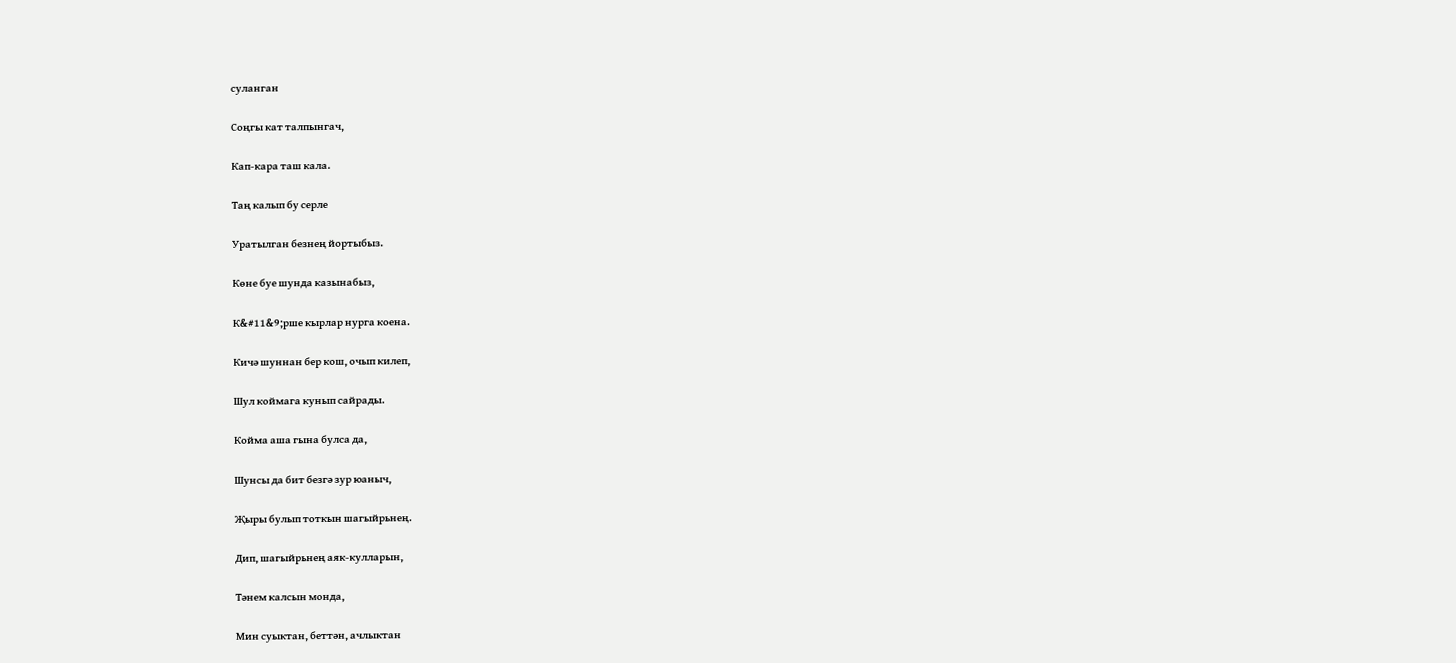суланган

Соңгы кат талпынгач,

Кап-кара таш кала.

Таң калып бу серле

Уратылган безнең йортыбыз.

Көне буе шунда казынабыз,

К&#11&9;рше кырлар нурга коена.

Кичә шуннан бер кош, очып килеп,

Шул коймага кунып сайрады.

Койма аша гына булса да,

Шунсы да бит безгә зур юаныч,

Җыры булып тоткын шагыйрьнең.

Дип, шагыйрьнең аяк-кулларын,

Тәнем калсын монда,

Мин суыктан, беттән, ачлыктан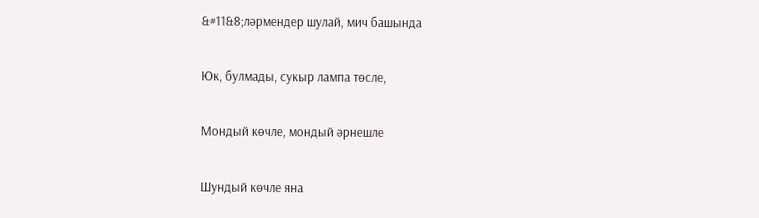&#11&8;ләрмендер шулай, мич башында

Юк, булмады, сукыр лампа төсле,

Мондый көчле, мондый әрнешле

Шундый көчле яна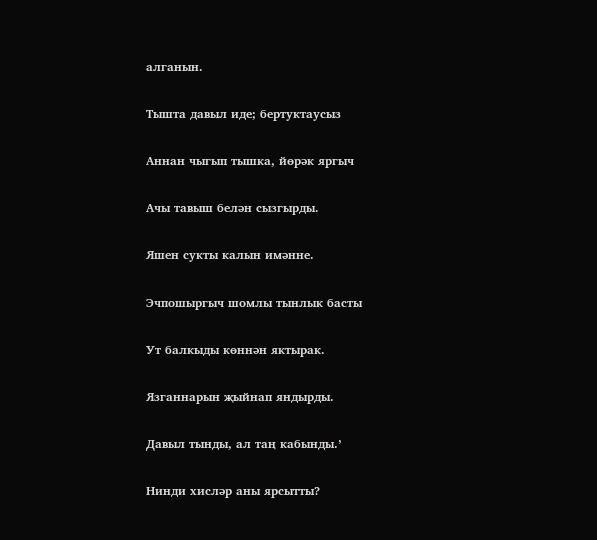алганын.

Тышта давыл иде; бертуктаусыз

Аннан чыгып тышка, йөрәк яргыч

Ачы тавыш белән сызгырды.

Яшен сукты калын имәнне.

Эчпошыргыч шомлы тынлык басты

Ут балкыды көннән яктырак.

Язганнарын җыйнап яндырды.

Давыл тынды, ал таң кабынды.’

Нинди хисләр аны ярсытты?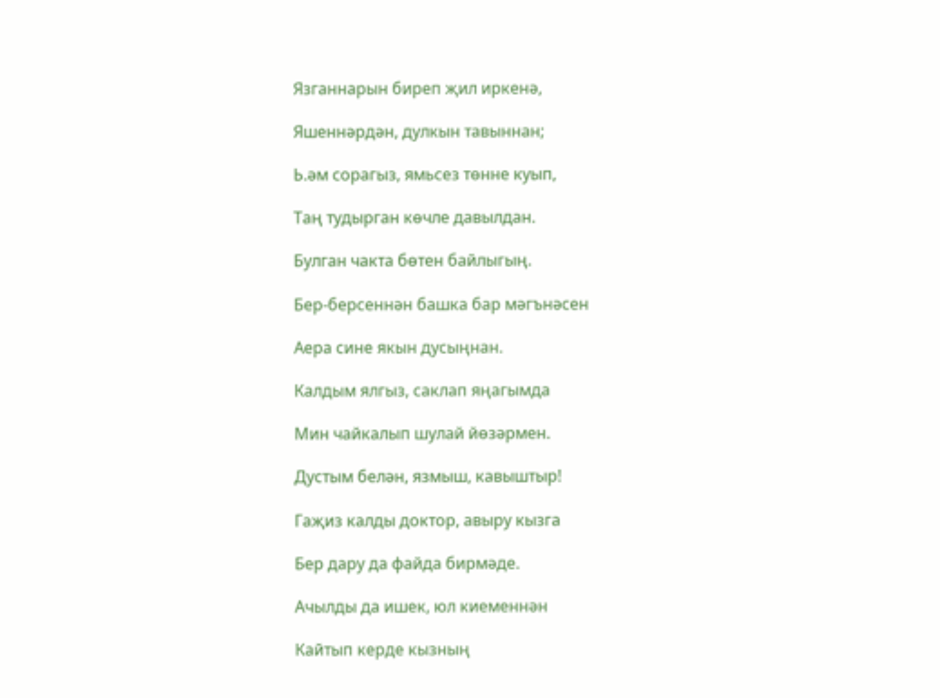Язганнарын биреп җил иркенә,

Яшеннәрдән, дулкын тавыннан;

Ь.әм сорагыз, ямьсез төнне куып,

Таң тудырган көчле давылдан.

Булган чакта бөтен байлыгың.

Бер-берсеннән башка бар мәгънәсен

Аера сине якын дусыңнан.

Калдым ялгыз, саклап яңагымда

Мин чайкалып шулай йөзәрмен.

Дустым белән, язмыш, кавыштыр!

Гаҗиз калды доктор, авыру кызга

Бер дару да файда бирмәде.

Ачылды да ишек, юл киеменнән

Кайтып керде кызның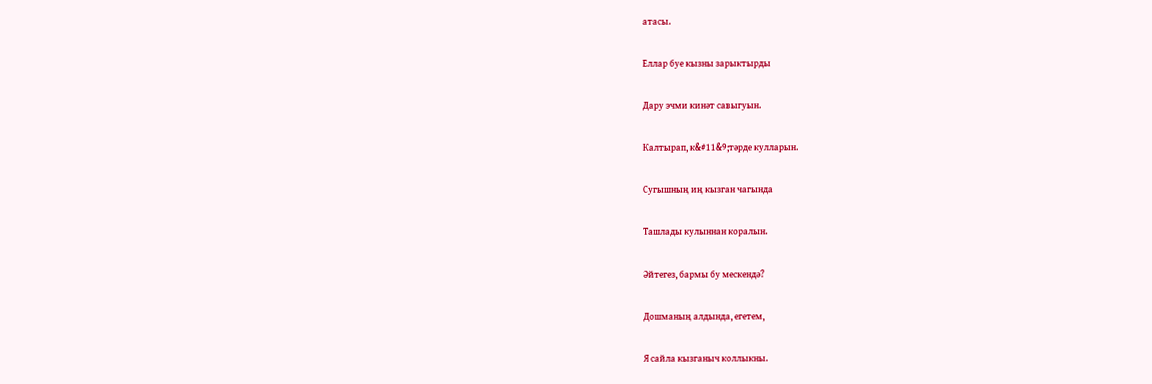атасы.

Еллар буе кызны зарыктырды

Дару эчми кинәт савыгуын.

Калтырап, к&#11&9;тәрде кулларын.

Сугышның иң кызган чагында

Ташлады кулыннан коралын.

Әйтегез, бармы бу мескендә?

Дошманың алдында, егетем,

Я сайла кызганыч коллыкны.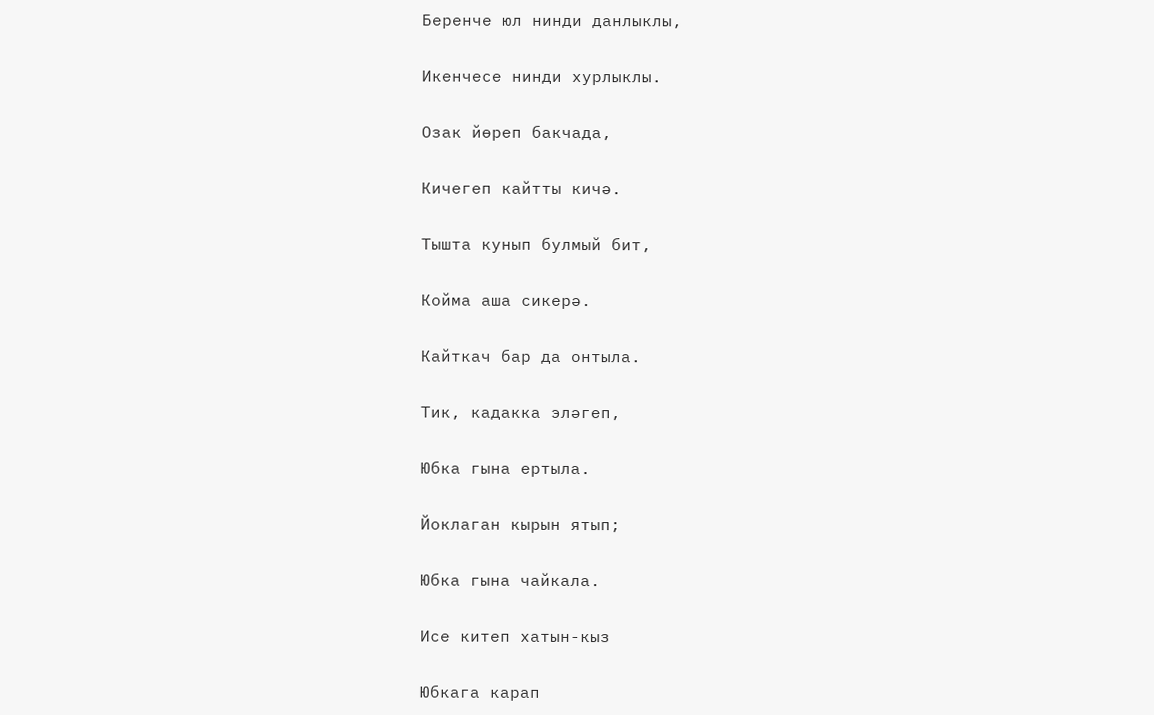Беренче юл нинди данлыклы,

Икенчесе нинди хурлыклы.

Озак йөреп бакчада,

Кичегеп кайтты кичә.

Тышта кунып булмый бит,

Койма аша сикерә.

Кайткач бар да онтыла.

Тик, кадакка эләгеп,

Юбка гына ертыла.

Йоклаган кырын ятып;

Юбка гына чайкала.

Исе китеп хатын-кыз

Юбкага карап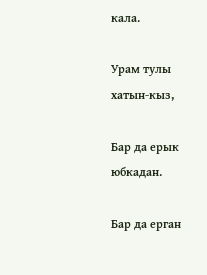кала.

Урам тулы хатын-кыз,

Бар да ерык юбкадан.

Бар да ерган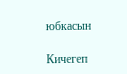юбкасын

Кичегеп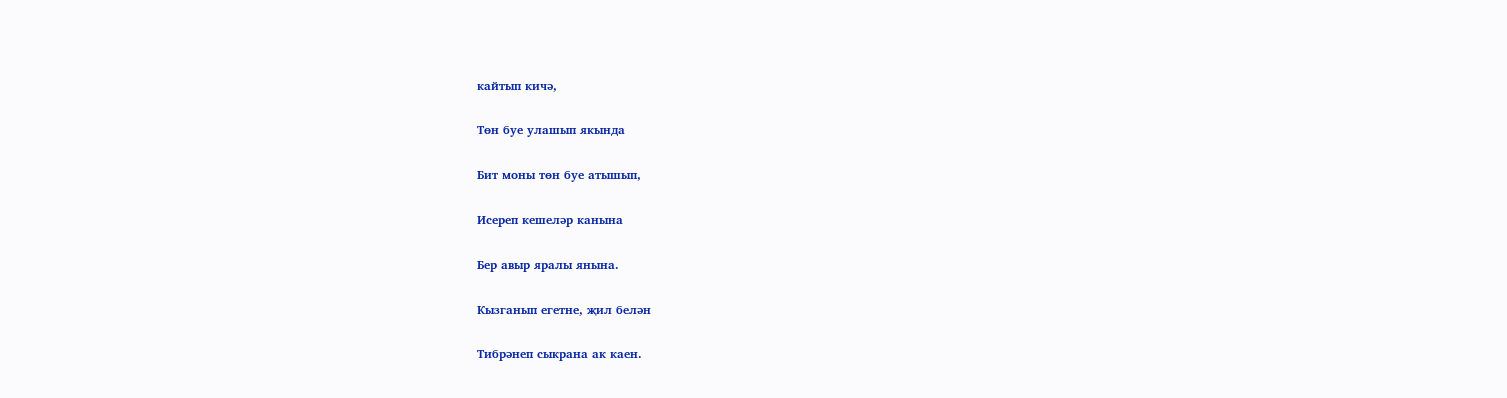кайтып кичә,

Төн буе улашып якында

Бит моны төн буе атышып,

Исереп кешеләр канына

Бер авыр яралы янына.

Кызганып егетне, җил белән

Тибрәнеп сыкрана ак каен.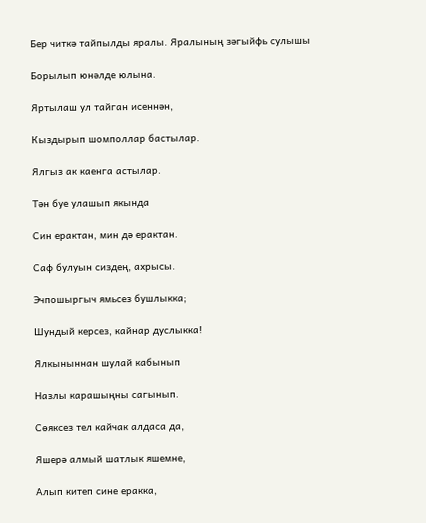Бер читкә тайпылды яралы. Яралының зәгыйфь сулышы

Борылып юнәлде юлына.

Яртылаш ул тайган исеннән,

Кыздырып шомполлар бастылар.

Ялгыз ак каенга астылар.

Тән буе улашып якында

Син ерактан, мин дә ерактан.

Саф булуын сиздең, ахрысы.

Эчпошыргыч ямьсез бушлыкка;

Шундый керсез, кайнар дуслыкка!

Ялкыныннан шулай кабынып

Назлы карашыңны сагынып.

Сөяксез тел кайчак алдаса да,

Яшерә алмый шатлык яшемне,

Алып китеп сине еракка,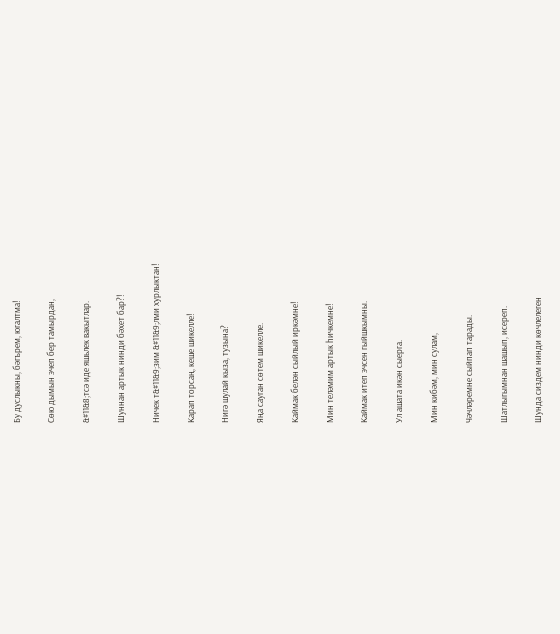Бу дуслыкны, бәгърем, югалтма!

Сөю дымын эчеп бер тамырдан,

&#11&8;тсә иде яшьлек вакытлар.

Шуннан артык нинди бәхет бар?!

Ничек т&#11&9;зим &#11&9;лми хурлыктан!

Карап торсаң, кеше шикелле!

Нигә шулай кыза, тузына?

Яңа сауган сөтем шикелле.

Каймак белән сыйлый иркәмне!

Мин теләмим артык һичкемне!

Каймак итеп эчсен гыйшкымны.

Ул ашата икән сыерга.

Мин кибәм, мин сулам,

Чәчләремне сыйпап тарады.

Шатлыгымнан шашып, исереп.

Шунда сиздем нинди көчлелеген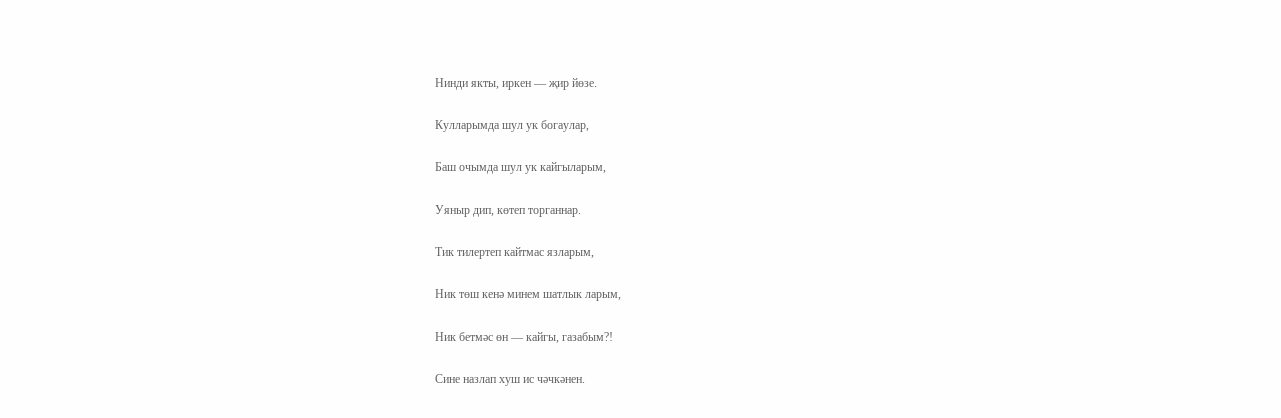Нинди якты, иркен — җир йөзе.

Кулларымда шул ук богаулар,

Баш очымда шул ук кайгыларым,

Уяныр дип, көтеп торганнар.

Тик тилертеп кайтмас язларым,

Ник төш кенә минем шатлык ларым,

Ник бетмәс өн — кайгы, газабым?!

Сине назлап хуш ис чәчкәнен.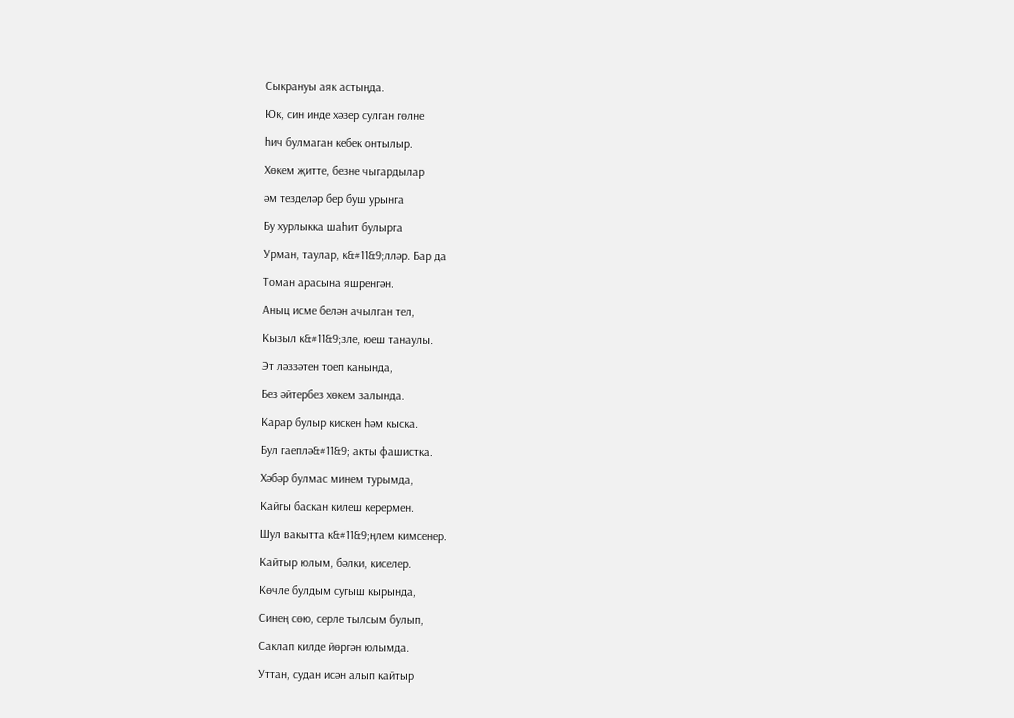Сыкрануы аяк астыңда.

Юк, син инде хәзер сулган гөлне

һич булмаган кебек онтылыр.

Хөкем җитте, безне чыгардылар

әм тезделәр бер буш урынга

Бу хурлыкка шаһит булырга

Урман, таулар, к&#11&9;лләр. Бар да

Томан арасына яшренгән.

Аныц исме белән ачылган тел,

Кызыл к&#11&9;зле, юеш танаулы.

Эт ләззәтен тоеп канында,

Без әйтербез хөкем залында.

Карар булыр кискен һәм кыска.

Бул гаеплә&#11&9; акты фашистка.

Хәбәр булмас минем турымда,

Кайгы баскан килеш керермен.

Шул вакытта к&#11&9;ңлем кимсенер.

Кайтыр юлым, бәлки, киселер.

Көчле булдым сугыш кырында,

Синең сөю, серле тылсым булып,

Саклап килде йөргән юлымда.

Уттан, судан исән алып кайтыр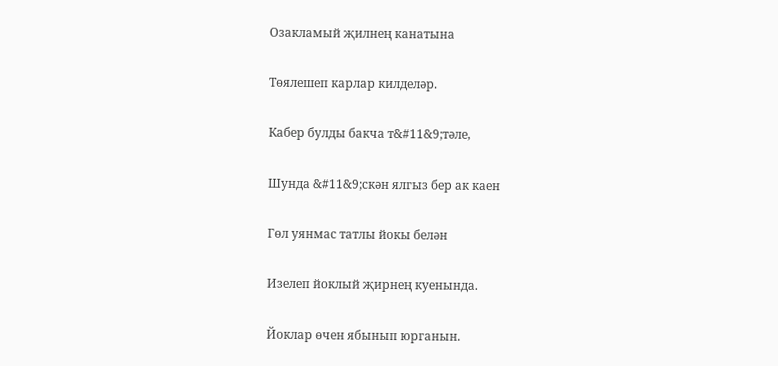Озакламый җилнең канатына

Төялешеп карлар килделәр.

Кабер булды бакча т&#11&9;тәле,

Шунда &#11&9;скән ялгыз бер ак каен

Гөл уянмас татлы йокы белән

Изелеп йоклый җирнең куенында.

Йоклар өчен ябынып юрганын.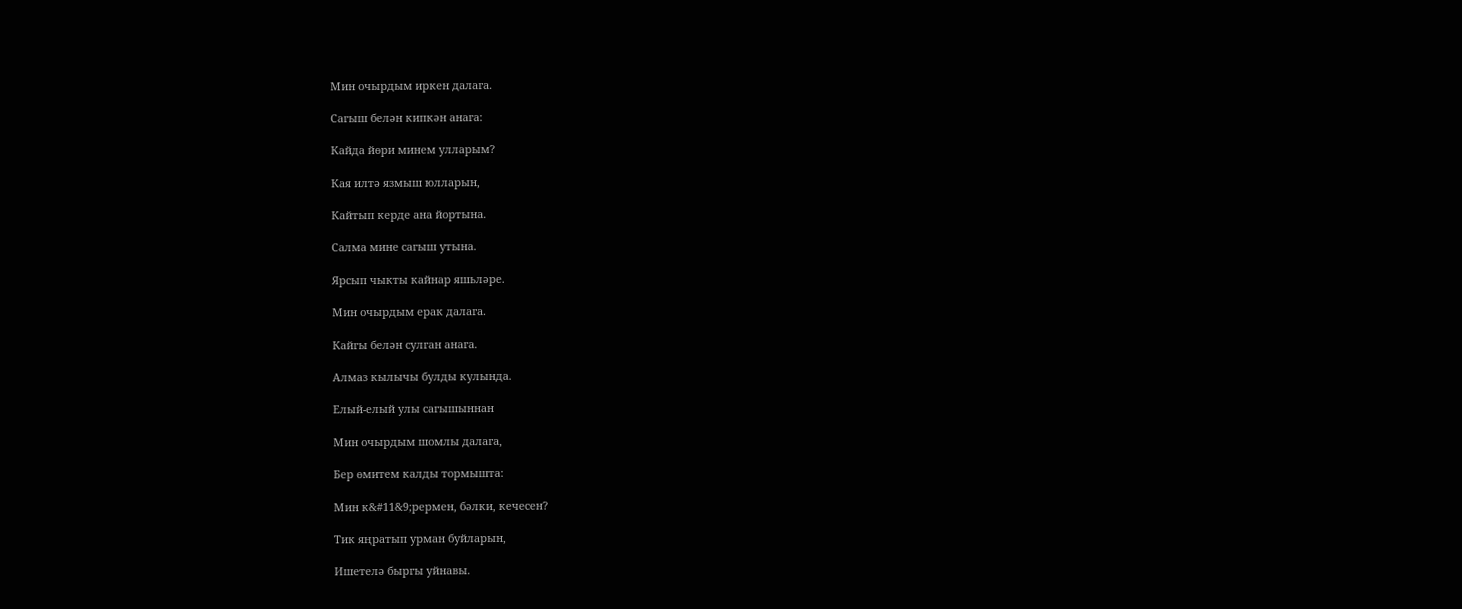Мин очырдым иркен далага.

Сагыш белән кипкән анага:

Кайда йөри минем улларым?

Кая илтә язмыш юлларын,

Кайтып керде ана йортына.

Салма мине сагыш утына.

Ярсып чыкты кайнар яшьләре.

Мин очырдым ерак далага.

Кайгы белән сулган анага.

Алмаз кылычы булды кулында.

Елый-елый улы сагышыннан

Мин очырдым шомлы далага,

Бер өмитем калды тормышта:

Мин к&#11&9;рермен, бәлки, кечесен?

Тик яңратып урман буйларын,

Ишетелә быргы уйнавы.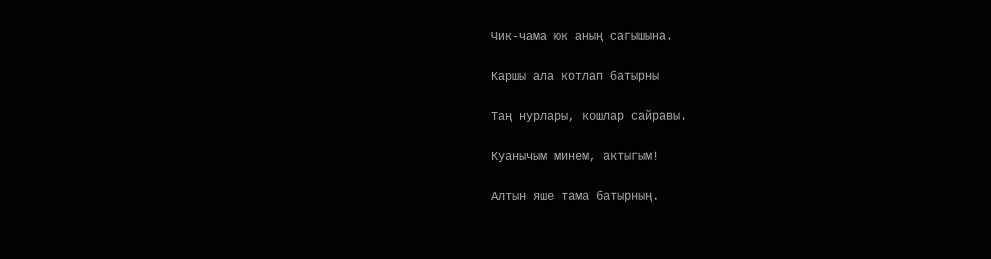Чик-чама юк аның сагышына.

Каршы ала котлап батырны

Таң нурлары, кошлар сайравы.

Куанычым минем, актыгым!

Алтын яше тама батырның.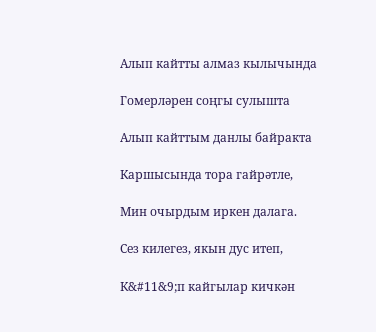Алып кайтты алмаз кылычында

Гомерләрен соңгы сулышта

Алып кайттым данлы байракта

Каршысында тора гайрәтле,

Мин очырдым иркен далага.

Сез килегез, якын дус итеп,

К&#11&9;п кайгылар кичкән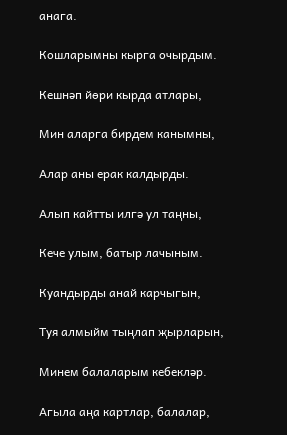анага.

Кошларымны кырга очырдым.

Кешнәп йөри кырда атлары,

Мин аларга бирдем канымны,

Алар аны ерак калдырды.

Алып кайтты илгә ул таңны,

Кече улым, батыр лачыным.

Куандырды анай карчыгын,

Туя алмыйм тыңлап җырларын,

Минем балаларым кебекләр.

Агыла аңа картлар, балалар,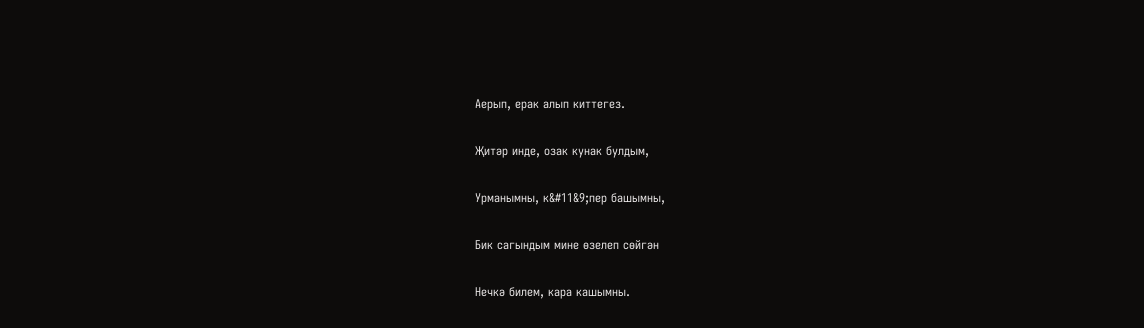Аерып, ерак алып киттегез.

Җитәр инде, озак кунак булдым,

Урманымны, к&#11&9;пер башымны,

Бик сагындым мине өзелеп сөйгән

Нечкә билем, кара кашымны.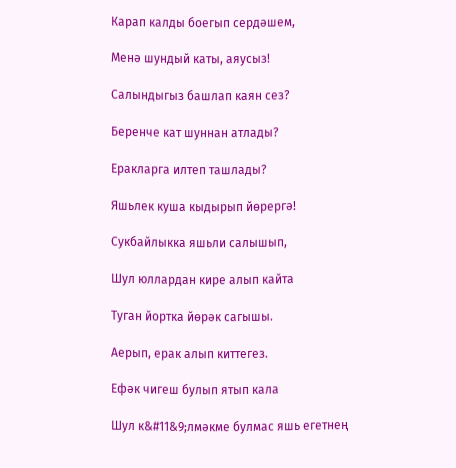Карап калды боегып сердәшем,

Менә шундый каты, аяусыз!

Салындыгыз башлап каян сез?

Беренче кат шуннан атлады?

Еракларга илтеп ташлады?

Яшьлек куша кыдырып йөрергә!

Сукбайлыкка яшьли салышып,

Шул юллардан кире алып кайта

Туган йортка йөрәк сагышы.

Аерып, ерак алып киттегез.

Ефәк чигеш булып ятып кала

Шул к&#11&9;лмәкме булмас яшь егетнең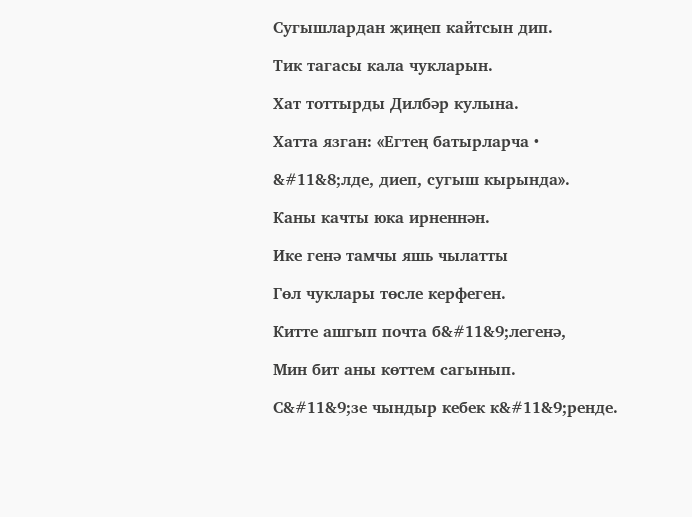Сугышлардан җиңеп кайтсын дип.

Тик тагасы кала чукларын.

Хат тоттырды Дилбәр кулына.

Хатта язган: «Егтең батырларча •

&#11&8;лде, диеп, сугыш кырында».

Каны качты юка ирненнән.

Ике генә тамчы яшь чылатты

Гөл чуклары төсле керфеген.

Китте ашгып почта б&#11&9;легенә,

Мин бит аны көттем сагынып.

С&#11&9;зе чындыр кебек к&#11&9;ренде.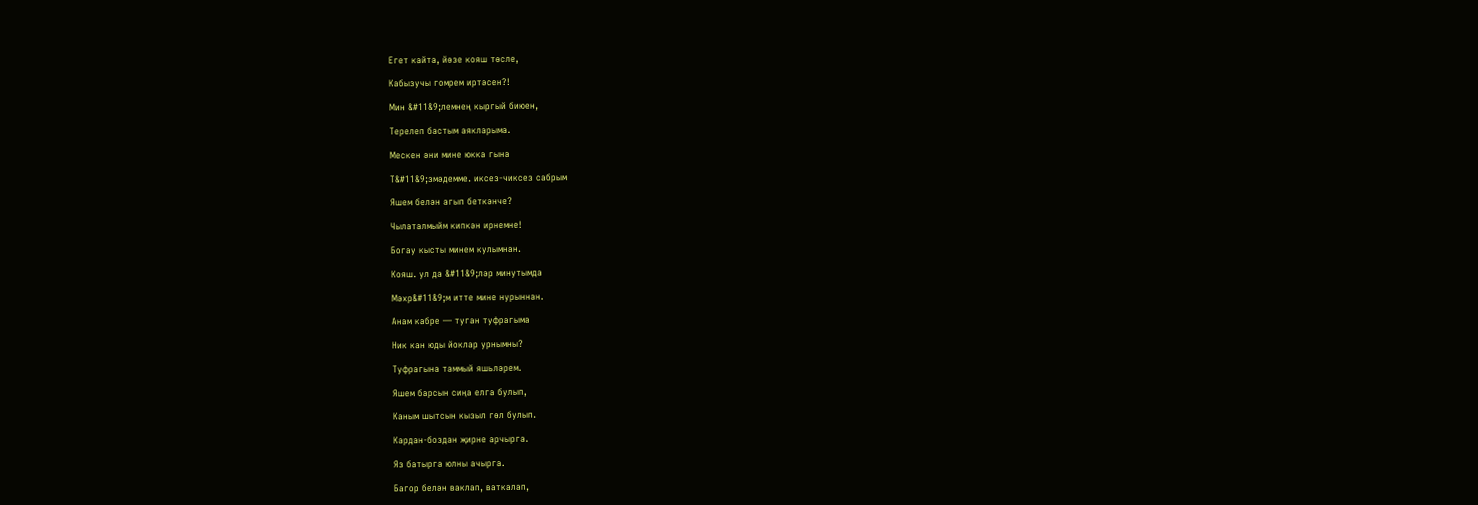Егет кайта, йөзе кояш төсле,

Кабызучы гомрем иртәсен?!

Мин &#11&9;лемнең кыргый биюен,

Терелеп бастым аякларыма.

Мескен әни мине юкка гына

Т&#11&9;змәдемме. иксез-чиксез сабрым

Яшем белән агып беткәнче?

Чылаталмыйм кипкән ирнемне!

Богау кысты минем кулымнан.

Кояш. ул да &#11&9;ләр минутымда

Мәхр&#11&9;м итте мине нурыннан.

Анам кабре — туган туфрагыма

Ник кан юды йоклар урнымны?

Туфрагына таммый яшьләрем.

Яшем барсын сиңа елга булып,

Каным шытсын кызыл гөл булып.

Кардан-боздан җирне арчырга.

Яз батырга юлны ачырга.

Багор белән ваклап, ваткалап,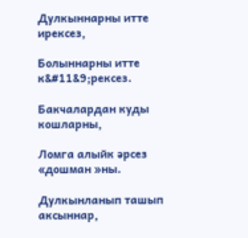Дулкыннарны итте ирексез,

Болыннарны итте к&#11&9;рексез.

Бакчалардан куды кошларны,

Ломга алыйк әрсез «дошман »ны.

Дулкынланып ташып аксыннар,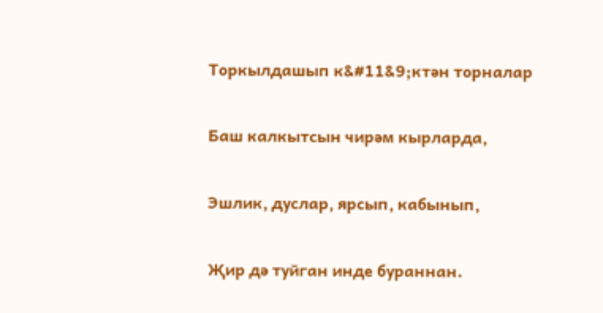Торкылдашып к&#11&9;ктән торналар

Баш калкытсын чирәм кырларда,

Эшлик, дуслар, ярсып, кабынып,

Җир дә туйган инде бураннан.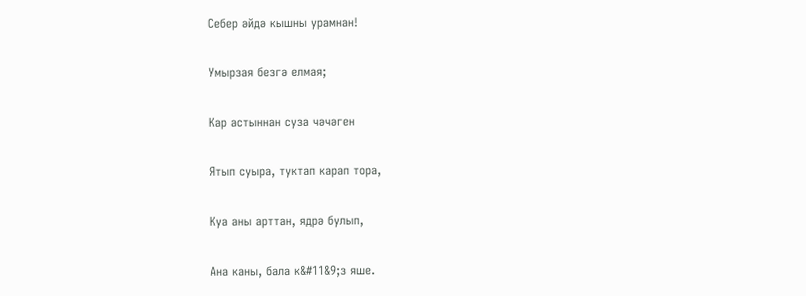Себер әйдә кышны урамнан!

Умырзая безгә елмая;

Кар астыннан суза чәчәген

Ятып суыра, туктап карап тора,

Куа аны арттан, ядрә булып,

Ана каны, бала к&#11&9;з яше.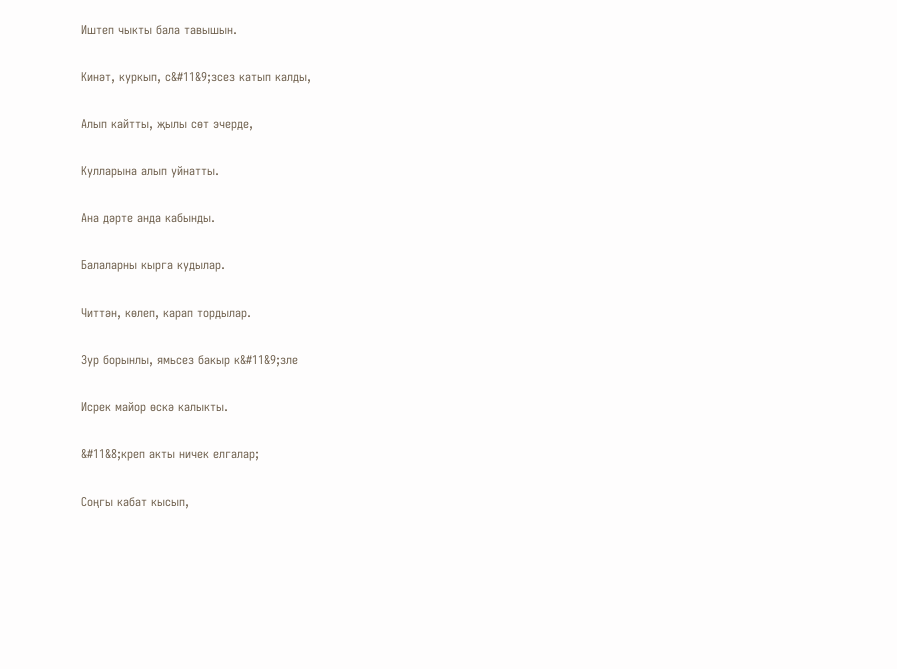Иштеп чыкты бала тавышын.

Кинәт, куркып, с&#11&9;зсез катып калды,

Алып кайтты, җылы сөт эчерде,

Кулларына алып уйнатты.

Ана дәрте анда кабынды.

Балаларны кырга кудылар.

Читтән, көлеп, карап тордылар.

Зур борынлы, ямьсез бакыр к&#11&9;зле

Исрек майор өскә калыкты.

&#11&8;креп акты ничек елгалар;

Соңгы кабат кысып,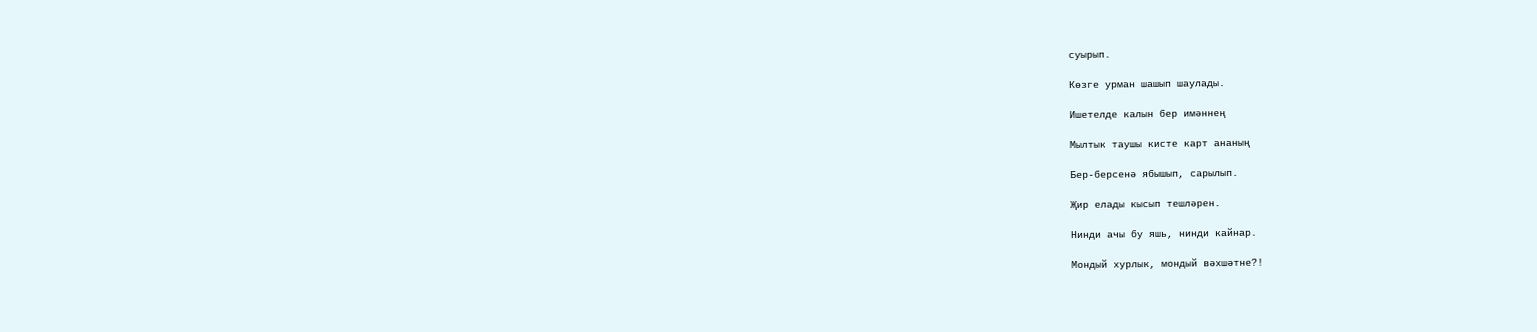суырып.

Көзге урман шашып шаулады.

Ишетелде калын бер имәннең

Мылтык таушы кисте карт ананың

Бер-берсенә ябышып, сарылып.

Җир елады кысып тешләрен.

Нинди ачы бу яшь, нинди кайнар.

Мондый хурлык, мондый вәхшәтне?!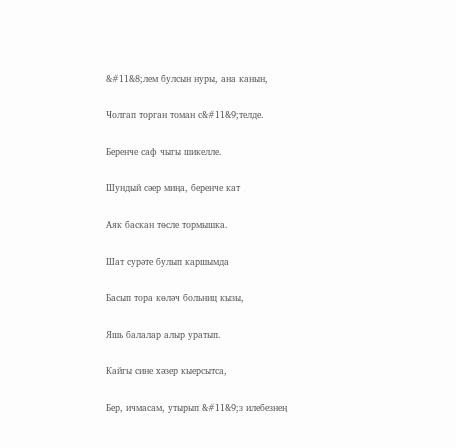&#11&8;лем булсын нуры, ана канын,

Чолгап торган томан с&#11&9;телде.

Беренче саф чыгы шикелле.

Шундый сәер миңа, беренче кат

Аяк баскан төсле тормышка.

Шат сурәте булып каршымда

Басып тора көләч больниц кызы,

Яшь балалар алыр уратып.

Кайгы сине хәзер кыерсытса,

Бер, ичмасам, утырып &#11&9;з илебезнең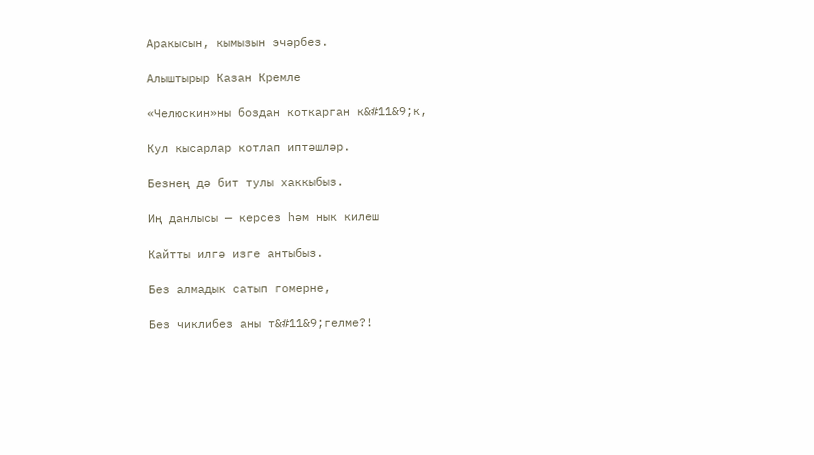Аракысын, кымызын эчәрбез.

Алыштырыр Казан Кремле

«Челюскин»ны боздан коткарган к&#11&9;к,

Кул кысарлар котлап иптәшләр.

Безнең дә бит тулы хаккыбыз.

Иң данлысы — керсез һәм нык килеш

Кайтты илгә изге антыбыз.

Без алмадык сатып гомерне,

Без чиклибез аны т&#11&9;гелме?!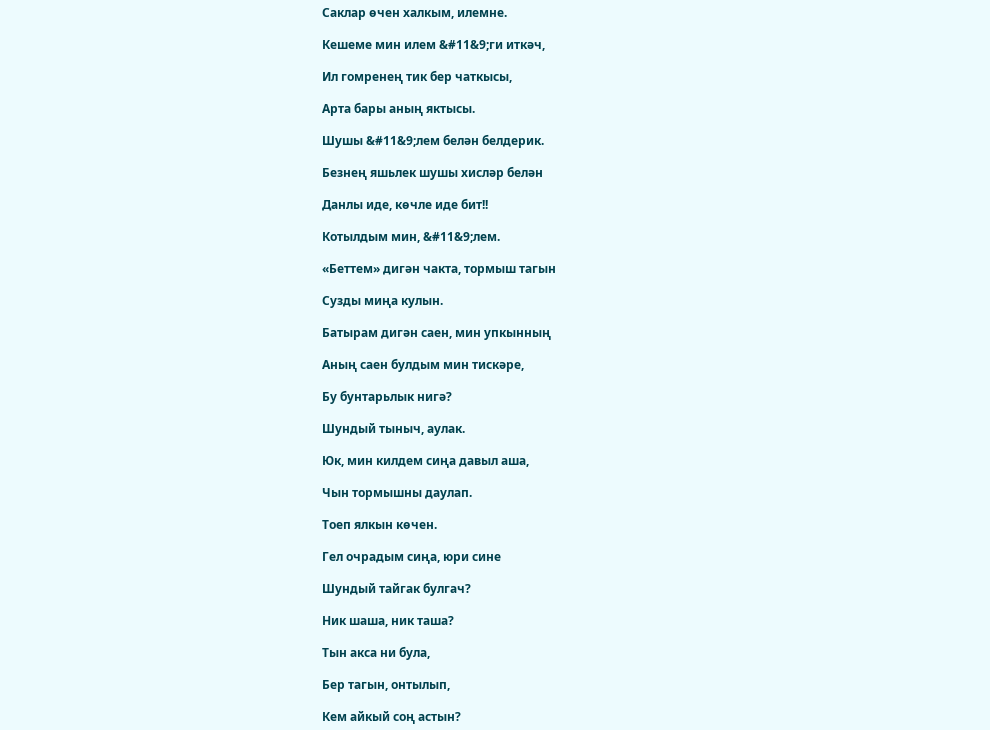Саклар өчен халкым, илемне.

Кешеме мин илем &#11&9;ги иткәч,

Ил гомренең тик бер чаткысы,

Арта бары аның яктысы.

Шушы &#11&9;лем белән белдерик.

Безнең яшьлек шушы хисләр белән

Данлы иде, көчле иде бит!!

Котылдым мин, &#11&9;лем.

«Беттем» дигән чакта, тормыш тагын

Сузды миңа кулын.

Батырам дигән саен, мин упкынның

Аның саен булдым мин тискәре,

Бу бунтарьлык нигә?

Шундый тыныч, аулак.

Юк, мин килдем сиңа давыл аша,

Чын тормышны даулап.

Тоеп ялкын көчен.

Гел очрадым сиңа, юри сине

Шундый тайгак булгач?

Ник шаша, ник таша?

Тын акса ни була,

Бер тагын, онтылып,

Кем айкый соң астын?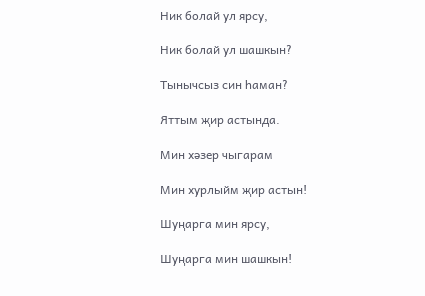Ник болай ул ярсу,

Ник болай ул шашкын?

Тынычсыз син һаман?

Яттым җир астында.

Мин хәзер чыгарам

Мин хурлыйм җир астын!

Шуңарга мин ярсу,

Шуңарга мин шашкын!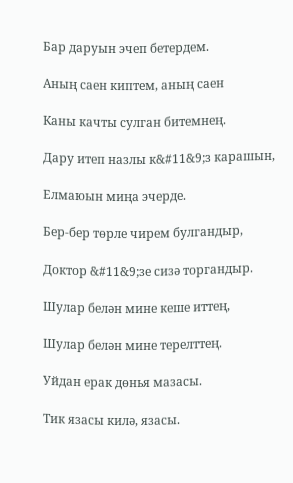Бар даруын эчеп бетердем.

Аның саен киптем, аның саен

Каны качты сулган битемнең.

Дару итеп назлы к&#11&9;з карашын,

Елмаюын миңа эчерде.

Бер-бер төрле чирем булгандыр,

Доктор &#11&9;зе сизә торгандыр.

Шулар белән мине кеше иттең,

Шулар белән мине терелттең.

Уйдан ерак дөнья мазасы.

Тик язасы килә, язасы.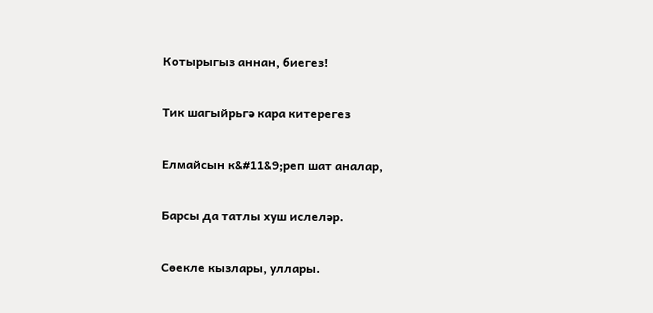Котырыгыз аннан, биегез!

Тик шагыйрьгә кара китерегез

Елмайсын к&#11&9;реп шат аналар,

Барсы да татлы хуш ислеләр.

Сөекле кызлары, уллары.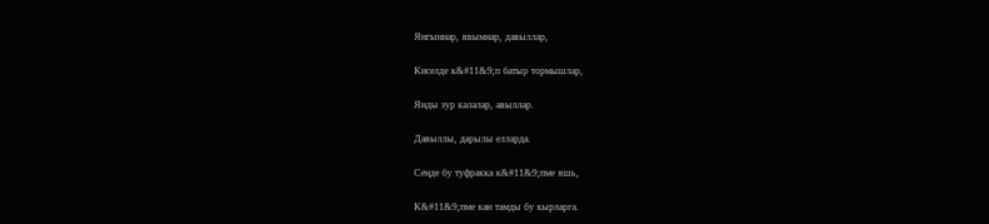Янгыннар, явымнар, давыллар,

Киселде к&#11&9;п батыр тормышлар,

Янды зур калалар, авыллар.

Давыллы, дарылы елларда.

Сеңде бу туфракка к&#11&9;пме яшь,

К&#11&9;пме кан тамды бу кырларга.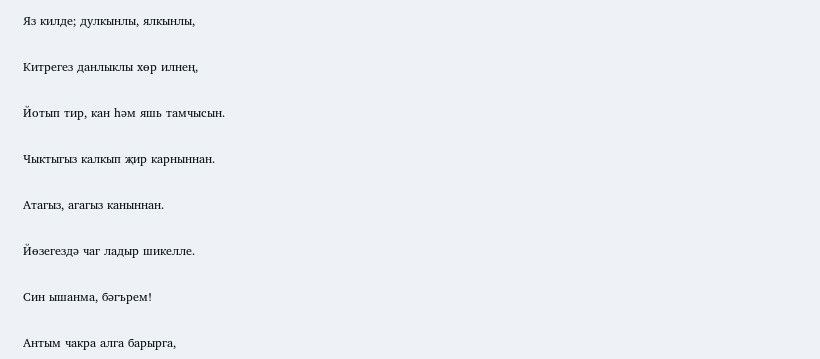Яз килде; дулкынлы, ялкынлы,

Китрегез данлыклы хөр илнең,

Йотып тир, кан һәм яшь тамчысын.

Чыктыгыз калкып җир карныннан.

Атагыз, агагыз каныннан.

Йөзегездә чаг ладыр шикелле.

Син ышанма, бәгърем!

Антым чакра алга барырга,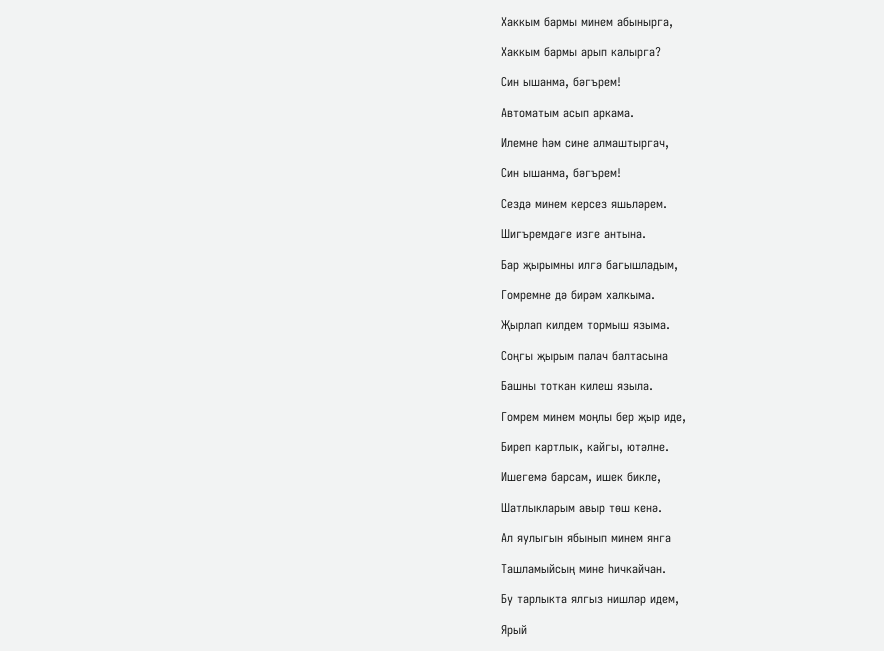Хаккым бармы минем абынырга,

Хаккым бармы арып калырга?

Син ышанма, бәгърем!

Автоматым асып аркама.

Илемне һәм сине алмаштыргач,

Син ышанма, бәгърем!

Сездә минем керсез яшьләрем.

Шигъремдәге изге антына.

Бар җырымны илгә багышладым,

Гомремне дә бирәм халкыма.

Җырлап килдем тормыш языма.

Соңгы җырым палач балтасына

Башны тоткан килеш языла.

Гомрем минем моңлы бер җыр иде,

Биреп картлык, кайгы, ютәлне.

Ишегемә барсам, ишек бикле,

Шатлыкларым авыр төш кенә.

Ал яулыгын ябынып минем янга

Ташламыйсың мине һичкайчан.

Бу тарлыкта ялгыз нишләр идем,

Ярый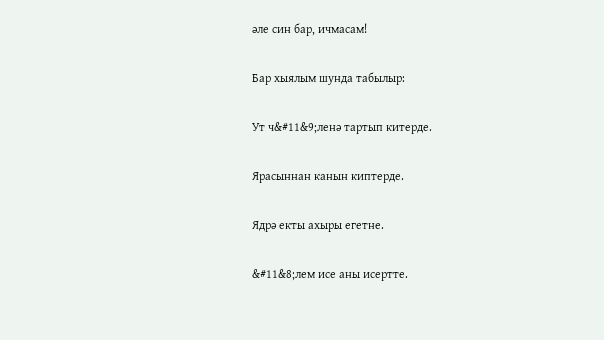әле син бар, ичмасам!

Бар хыялым шунда табылыр:

Ут ч&#11&9;ленә тартып китерде.

Ярасыннан канын киптерде.

Ядрә екты ахыры егетне.

&#11&8;лем исе аны исертте.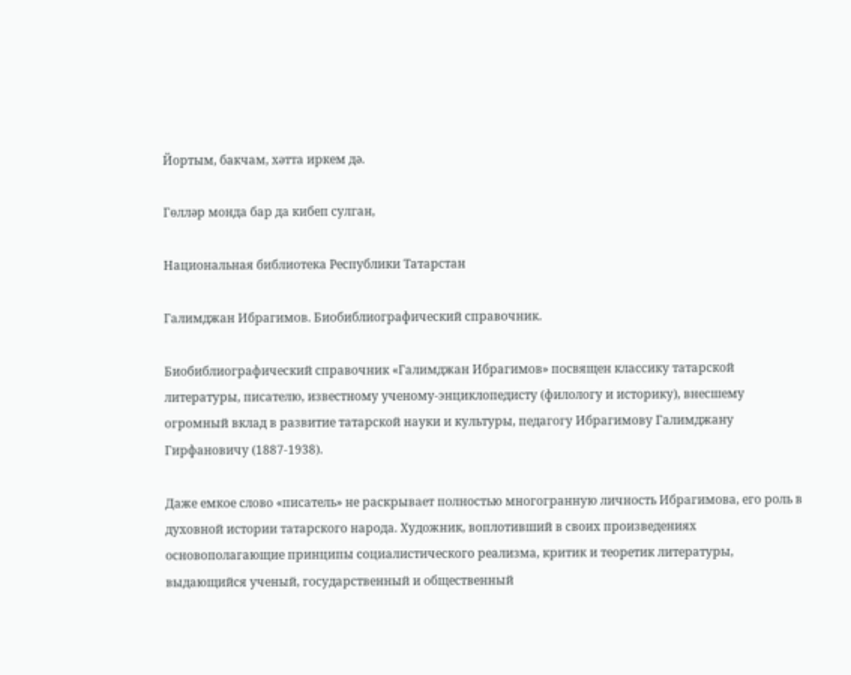Йортым, бакчам, хәтта иркем дә.

Гөлләр монда бар да кибеп сулган,

Национальная библиотека Республики Татарстан

Галимджан Ибрагимов. Биобиблиографический справочник.

Биобиблиографический справочник «Галимджан Ибрагимов» посвящен классику татарской литературы, писателю, известному ученому-энциклопедисту (филологу и историку), внесшему огромный вклад в развитие татарской науки и культуры, педагогу Ибрагимову Галимджану Гирфановичу (1887-1938).

Даже емкое слово «писатель» не раскрывает полностью многогранную личность Ибрагимова, его роль в духовной истории татарского народа. Художник, воплотивший в своих произведениях основополагающие принципы социалистического реализма, критик и теоретик литературы, выдающийся ученый, государственный и общественный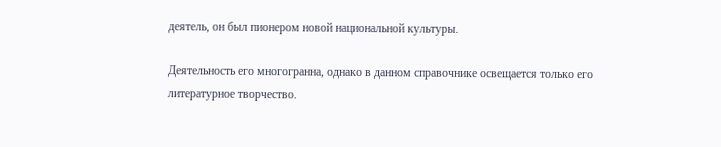деятель, он был пионером новой национальной культуры.

Деятельность его многогранна, однако в данном справочнике освещается только его литературное творчество.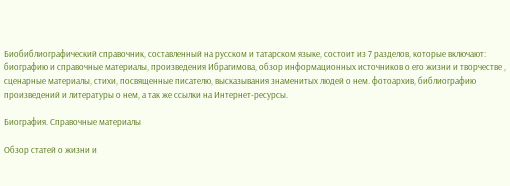Биобиблиографический справочник, составленный на русском и татарском языке, состоит из 7 разделов, которые включают: биографию и справочные материалы, произведения Ибрагимова, обзор информационных источников о его жизни и творчестве , сценарные материалы, стихи, посвященные писателю, высказывания знаменитых людей о нем. фотоархив, библиографию произведений и литературы о нем, а так же ссылки на Интернет-ресурсы.

Биография. Справочные материалы

Обзор статей о жизни и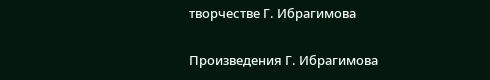творчестве Г. Ибрагимова

Произведения Г. Ибрагимова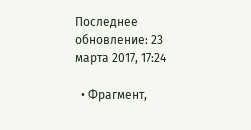Последнее обновление: 23 марта 2017, 17:24

  • Фрагмент,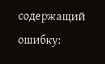содержащий ошибку: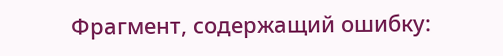Фрагмент, содержащий ошибку: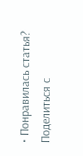• Понравилась статья? Поделиться с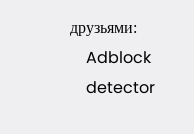друзьями:
    Adblock
    detector